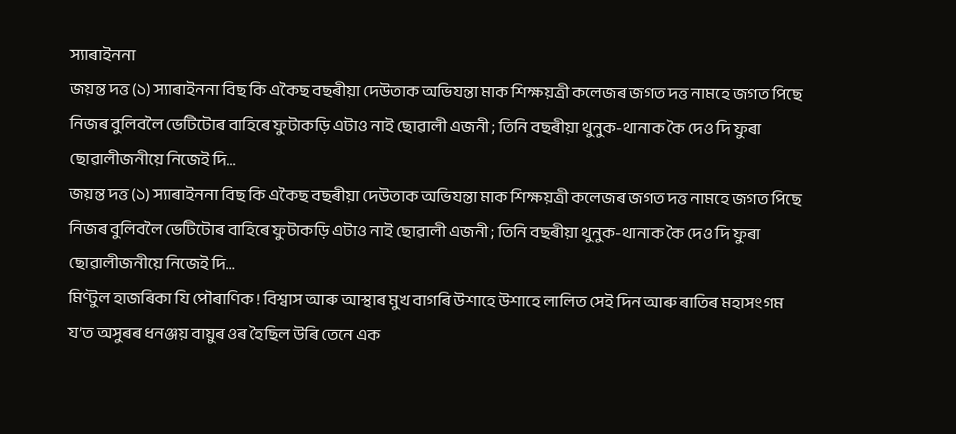স্যাৰাইননা
জয়ন্ত দত্ত (১) স্যাৰাইননা বিছ কি একৈছ বছৰীয়া দেউতাক অভিযন্তা মাক শিক্ষয়ত্ৰী কলেজৰ জগত দত্ত নামহে জগত পিছে নিজৰ বুলিবলৈ ভেটিটোৰ বাহিৰে ফুটাকড়ি এটাও নাই ছোৱালী এজনী ; তিনি বছৰীয়া থুনুক-থানাক কৈ দেও দি ফুৰা ছোৱালীজনীয়ে নিজেই দি…
জয়ন্ত দত্ত (১) স্যাৰাইননা বিছ কি একৈছ বছৰীয়া দেউতাক অভিযন্তা মাক শিক্ষয়ত্ৰী কলেজৰ জগত দত্ত নামহে জগত পিছে নিজৰ বুলিবলৈ ভেটিটোৰ বাহিৰে ফুটাকড়ি এটাও নাই ছোৱালী এজনী ; তিনি বছৰীয়া থুনুক-থানাক কৈ দেও দি ফুৰা ছোৱালীজনীয়ে নিজেই দি…
মিণ্টুল হাজৰিকা যি পৌৰাণিক ! বিশ্বাস আৰু আস্থাৰ মুখ বাগৰি উশাহে উশাহে লালিত সেই দিন আৰু ৰাতিৰ মহাসংগম য’ত অসুৰৰ ধনঞ্জয় বায়ুৰ ওৰ হৈছিল উৰি তেনে এক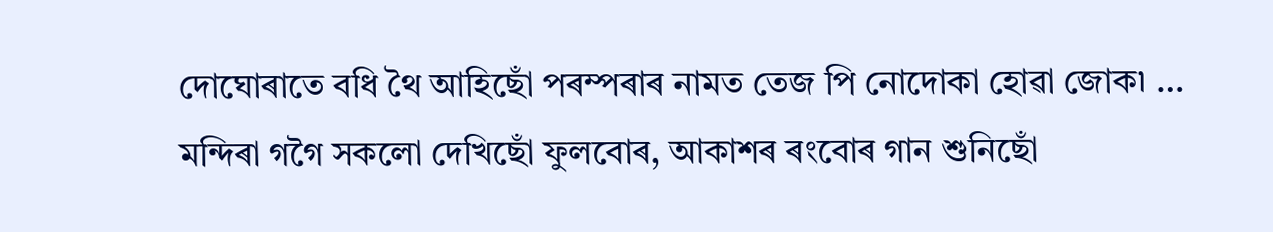দোঘোৰাতে বধি থৈ আহিছোঁ পৰম্পৰাৰ নামত তেজ পি নোদোকা হোৱা জোক৷ …
মন্দিৰা গগৈ সকলো দেখিছোঁ ফুলবোৰ, আকাশৰ ৰংবোৰ গান শুনিছোঁ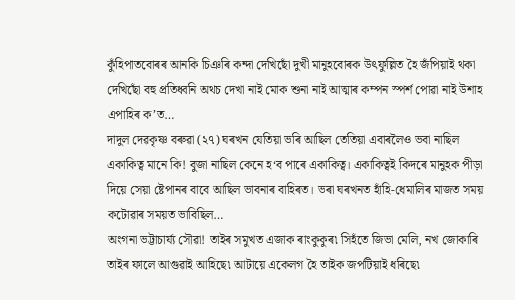কুঁহিপাতবোৰৰ আনকি চিঞৰি কন্দা দেখিছোঁ দুখী মানুহবোৰক উৎফুল্লিত হৈ জঁপিয়াই থকা দেখিছোঁ বহু প্ৰতিধ্বনি অথচ দেখা নাই মোক শুনা নাই আত্মাৰ কম্পন স্পৰ্শ পোৱা নাই উশাহ এপাহিৰ ক’ত…
দাদুল দেৱকৃষ্ণ বৰুৱা (২৭) ঘৰখন যেতিয়া ভৰি আছিল তেতিয়া এবাৰলৈও ভবা নাছিল একাকিত্ব মানে কি! বুজা নাছিল কেনে হ‘ব পাৰে একাকিত্ব। একাকিত্বই কিদৰে মানুহক পীড়া দিয়ে সেয়া ষ্টেপানৰ বাবে আছিল ভাবনাৰ বাহিৰত। ভৰা ঘৰখনত হাঁহি-ধেমালিৰ মাজত সময় কটোৱাৰ সময়ত ভাবিছিল…
অংগনা ভট্টাচাৰ্য্য সৌৱা! তাইৰ সমুখত এজাক ৰাংকুকুৰ৷ সিহঁতে জিভা মেলি, নখ জোকাৰি তাইৰ ফালে আগুৱাই আহিছে৷ আটায়ে একেলগ হৈ তাইক জপটিয়াই ধৰিছে৷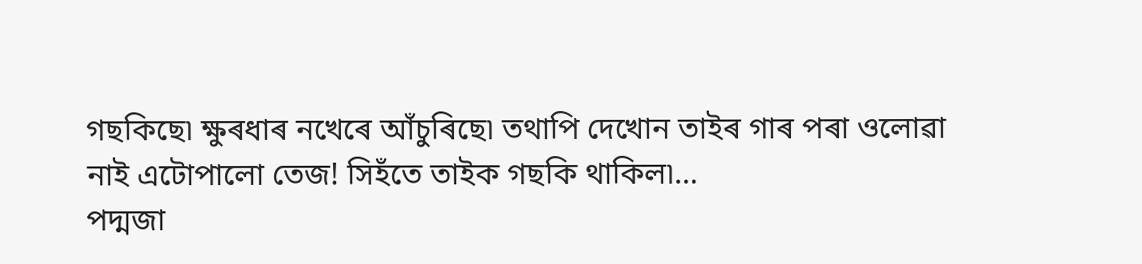গছকিছে৷ ক্ষুৰধাৰ নখেৰে আঁচুৰিছে৷ তথাপি দেখোন তাইৰ গাৰ পৰা ওলোৱা নাই এটোপালো তেজ! সিহঁতে তাইক গছকি থাকিল৷…
পদ্মজা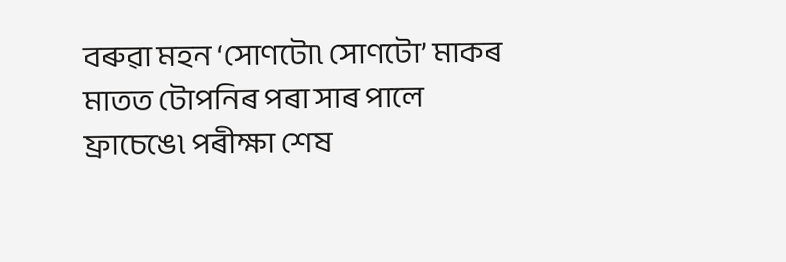বৰুৱা মহন ‘সোণটো৷ সোণটো’ মাকৰ মাতত টোপনিৰ পৰা সাৰ পালে ফ্ৰাচেঙে৷ পৰীক্ষা শেষ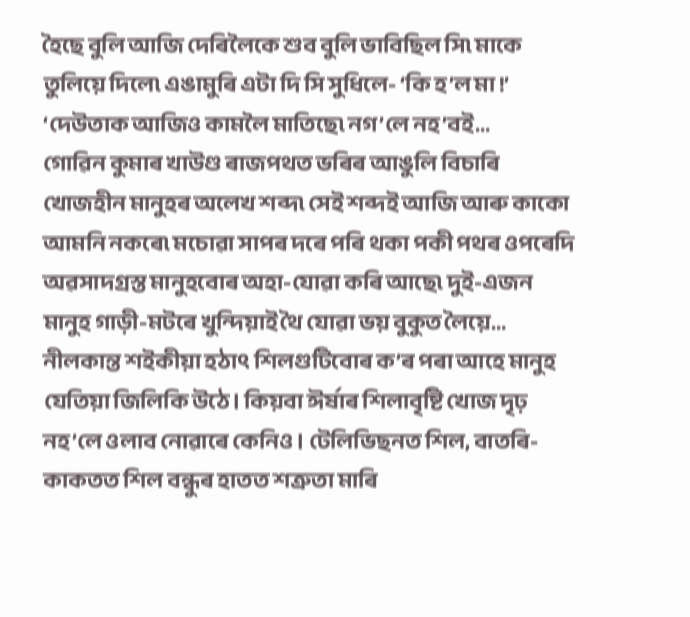হৈছে বুলি আজি দেৰিলৈকে শুব বুলি ভাবিছিল সি৷ মাকে তুলিয়ে দিলে৷ এঙামুৰি এটা দি সি সুধিলে- ‘কি হ’ল মা !’ ‘দেউতাক আজিও কামলৈ মাতিছে৷ নগ’লে নহ’বই…
গোৱিন কুমাৰ খাউণ্ড ৰাজপথত ভৰিৰ আঙুলি বিচাৰি খোজহীন মানুহৰ অলেখ শব্দ৷ সেই শব্দই আজি আৰু কাকো আমনি নকৰে৷ মচোৱা সাপৰ দৰে পৰি থকা পকী পথৰ ওপৰেদি অৱসাদগ্ৰস্ত মানুহবোৰ অহা-যোৱা কৰি আছে৷ দুই-এজন মানুহ গাড়ী-মটৰে খুন্দিয়াই থৈ যোৱা ভয় বুকুত লৈয়ে…
নীলকান্ত শইকীয়া হঠাৎ শিলগুটিবোৰ ক’ৰ পৰা আহে মানুহ যেতিয়া জিলিকি উঠে। কিয়বা ঈৰ্ষাৰ শিলাবৃষ্টি খোজ দৃঢ় নহ’লে ওলাব নোৱাৰে কেনিও। টেলিভিছনত শিল, বাতৰি-কাকতত শিল বন্ধুৰ হাতত শত্ৰুতা মাৰি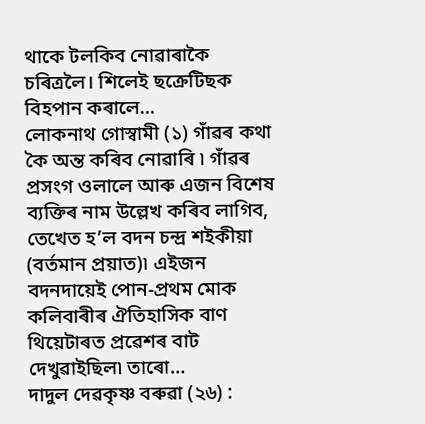থাকে টলকিব নোৱাৰাকৈ চৰিত্ৰলৈ। শিলেই ছক্ৰেটিছক বিহপান কৰালে…
লোকনাথ গোস্বামী (১) গাঁৱৰ কথা কৈ অন্ত কৰিব নোৱাৰি ৷ গাঁৱৰ প্ৰসংগ ওলালে আৰু এজন বিশেষ ব্যক্তিৰ নাম উল্লেখ কৰিব লাগিব, তেখেত হ’ল বদন চন্দ্ৰ শইকীয়া (বৰ্তমান প্ৰয়াত)৷ এইজন বদনদায়েই পোন-প্ৰথম মোক কলিবাৰীৰ ঐতিহাসিক বাণ থিয়েটাৰত প্ৰৱেশৰ বাট দেখুৱাইছিল৷ তাৰো…
দাদুল দেৱকৃষ্ণ বৰুৱা (২৬) :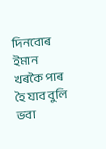দিনবোৰ ইমান খৰকৈ পাৰ হৈ যাব বুলি ভবা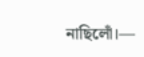নাছিলোঁ।—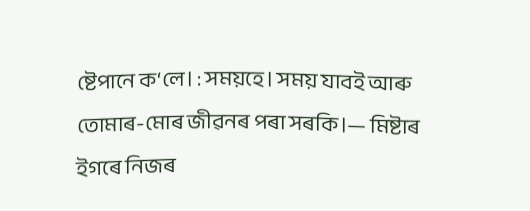ষ্টেপানে ক‘লে। : সময়হে। সময় যাবই আৰু তোমাৰ-মোৰ জীৱনৰ পৰা সৰকি।— মিষ্টাৰ ইগৰে নিজৰ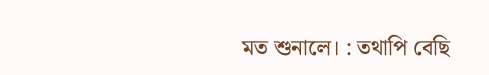মত শুনালে। : তথাপি বেছি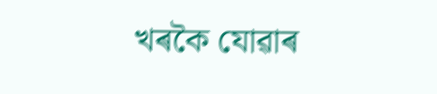খৰকৈ যোৱাৰ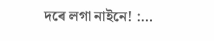দৰে লগা নাইনে! :…